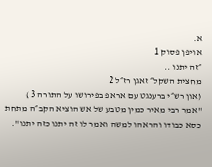א.
אויפן פסוק 1
״זה יתנו ..
מחצית השקל״ זאגן רז״ל 2
(און רש״י ברענגט עם אראפ בפירושו על התורה 3 )
"אמר רבי מאיר כמין מטבע של אש הוציא הקב״ה מתחת כסא כבודו והראהו למשה ואמר לו זה יתנו כזה יתנו".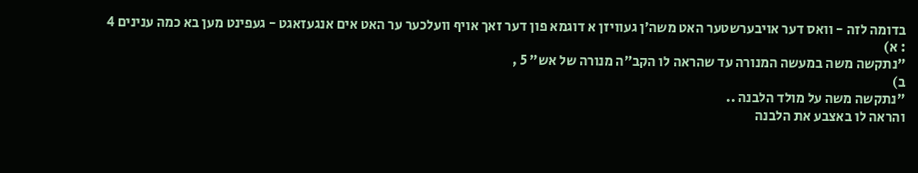בדומה לזה - וואס דער אויבערשטער האט משה׳ן געוויזן א דוגמא פון דער זאך אויף וועלכער ער האט אים אנגעזאגט - געפינט מען בא כמה ענינים 4
: א)
"נתקשה משה במעשה המנורה עד שהראה לו הקב״ה מנורה של אש" 5 ,
ב)
"נתקשה משה על מולד הלבנה ..
והראה לו באצבע את הלבנה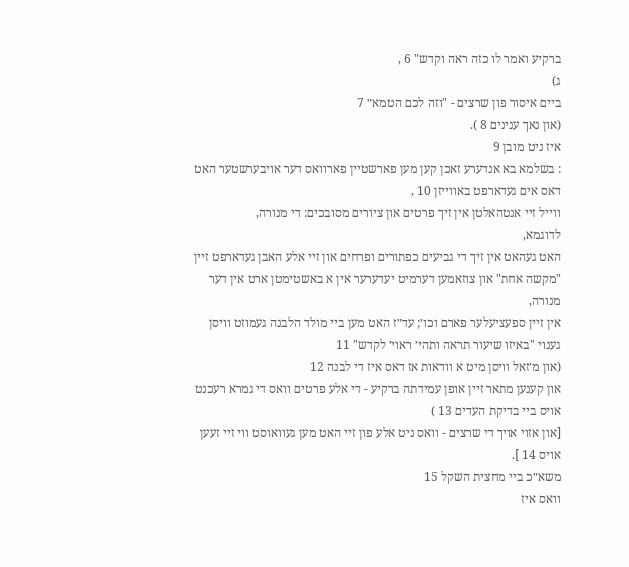ברקיע ואמר לו כזה ראה וקדש" 6 ,
ג)
ביים איסור פון שרצים - "וזה לכם הטמא״ 7
(און נאך ענינים 8 ).
איז ניט מובן 9
: בשלמא בא אנדערע זאכן קען מען פארשטיין פארוואס דער אויבערשטער האט דאס אים געדארפט באווייזן 10 ,
ווייל זיי אנטהאלטן אין זיך פרטים און ציורים מסובכים: די מנורה,
לדוגמא,
האט געהאט אין זיך די גביעים כפתורים ופרחים און זיי אלע האבן געדארפט זיין "מקשה אחת" און צוזאמען דערמיט יעדערער אין א באשטימטן ארט אין דער מנורה,
אין זיין ספעציעלער פארם וכו׳; עד״ז האט מען ביי מולד הלבנה געמוזט וויסן גענוי "באיזו שיעור תראה ותהי׳ ראוי׳ לקדש" 11
(און מ׳זאל וויסן מיט א וודאות אז דאס איז די לבנה 12
און קענען מתאר זיין אופן עמידתה ברקיע - די אלע פרטים וואס די גמרא רעכנט אויס ביי בדיקת העדים 13 )
[און אזוי אויך די שרצים - וואס ניט אלע פון זיי האט מען געוואוסט ווי זיי זעען אויס 14 ].
משא״כ ביי מחצית השקל 15
וואס איז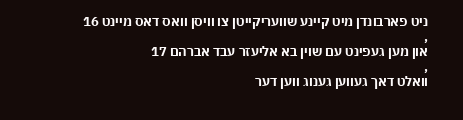ניט פארבונדן מיט קיינע שוועריקייטן צו וויסן וואס דאס מיינט 16 ,
און מען געפינט עם שוין בא אליעזר עבד אברהם 17
,
וואלט דאך געווען גענוג ווען דער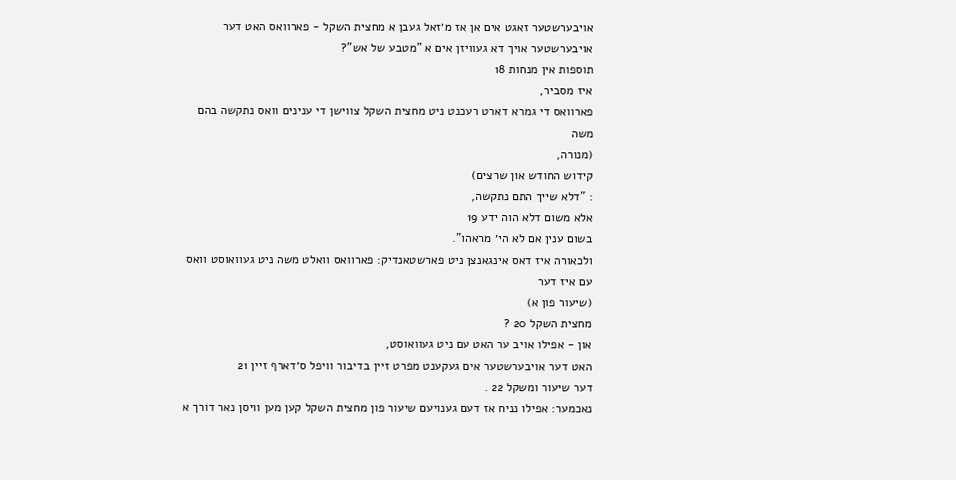אויבערשטער זאגט אים אן אז מ׳זאל געבן א מחצית השקל - פארוואס האט דער אויבערשטער אויך דא געוויזן אים א "מטבע של אש"?
תוספות אין מנחות 18
איז מסביר,
פארוואס די גמרא דארט רעכנט ניט מחצית השקל צווישן די ענינים וואס נתקשה בהם משה
(מנורה,
קידוש החודש און שרצים)
: "דלא שייך התם נתקשה,
אלא משום דלא הוה ידע 19
בשום ענין אם לא הי׳ מראהו".
ולכאורה איז דאס אינגאנצן ניט פארשטאנדיק: פארוואס וואלט משה ניט געוואוסט וואס עם איז דער
(שיעור פון א)
מחצית השקל 20 ?
און - אפילו אויב ער האט עם ניט געוואוסט,
האט דער אויבערשטער אים געקענט מפרט זיין בדיבור וויפל ס׳דארף זיין 21
דער שיעור ומשקל 22 .
נאכמער: אפילו נניח אז דעם גענויעם שיעור פון מחצית השקל קען מען וויסן נאר דורך א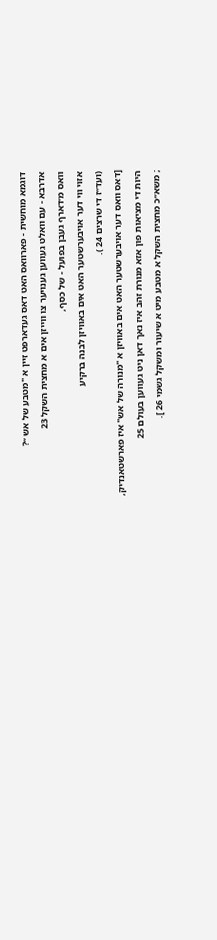דוגמא מוחשית - פארוואס האט דאס געדארפט זיין א "מטבע של אש ״?
אדרבא - עם וואלט געווען גענויער צו ווייזן אים א מחצית השקל 23
וואס מ׳דארף געבן בפועל - של כסף,
אזוי ווי דער אויבערשטער האט אים באוויזן לבנה ברקיע
(ועד״ז די שרצים 24 ).
[דאס וואס דער אויבערשטער האט אים באוויזן א "מנורה של אש" איז פארשטאנדיק,
היות די מציאות פון אזא מנורת זהב איז נאך דאן ניט געווען בעולם 25
; משא״כ מחצית השקל א מטבע מיט א שיעור ומשקל גשמי 26 ].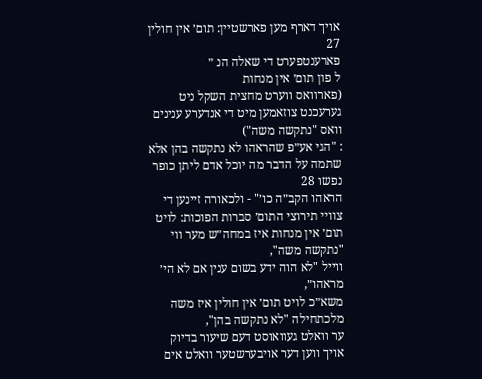אויך דארף מען פארשטיין: תום׳ אין חולין 27
פארענטפערט די שאלה הנ ״
ל פון תום׳ אין מנחות
(פארוואס ווערט מחצית השקל ניט גערעכנט צוזאמען מיט די אנדערע ענינים וואס "נתקשה משה")
: "הגי אע״פ שהראהו לא נתקשה בהן אלא שתמה על הדבר מה יוכל אדם ליתן כופר נפשו 28
הראהו הקב״ה כו׳" - ולכאורה זיינען די צוויי תירוצי התום׳ סברות הפוכות: לויט תום׳ אין מנחות איז במחה״ש מער ווי "נתקשה משה",
ווייל "לא הוה ידע בשום ענין אם לא הי׳ מראהו״,
משא״כ לויט תום׳ אין חולין איז משה מלכתחילה "לא נתקשה בהן",
ער וואלט געוואוסט דעם שיעור בדיוק אויך ווען דער אויבערשטער וואלט אים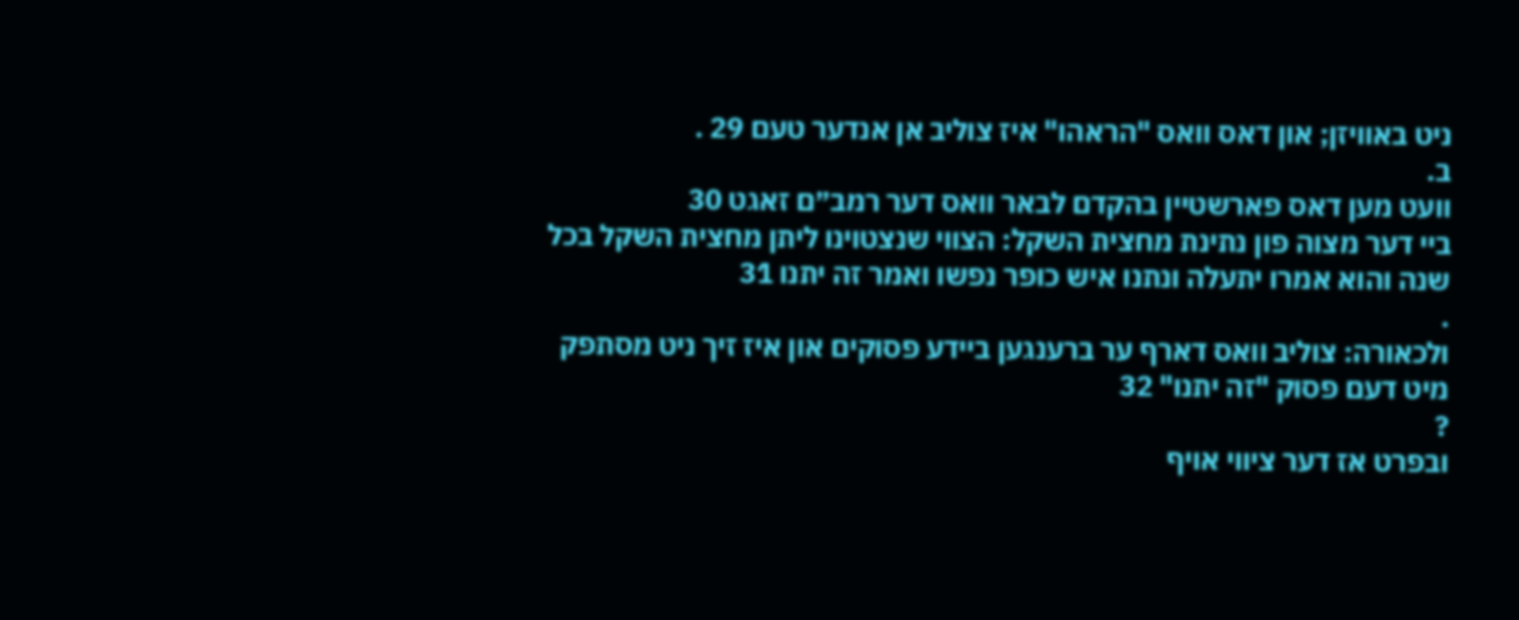ניט באוויזן; און דאס וואס "הראהו" איז צוליב אן אנדער טעם 29 .
ב.
וועט מען דאס פארשטיין בהקדם לבאר וואס דער רמב״ם זאגט 30
ביי דער מצוה פון נתינת מחצית השקל: הצווי שנצטוינו ליתן מחצית השקל בכל שנה והוא אמרו יתעלה ונתנו איש כופר נפשו ואמר זה יתנו 31
.
ולכאורה: צוליב וואס דארף ער ברענגען ביידע פסוקים און איז זיך ניט מסתפק מיט דעם פסוק "זה יתנו" 32
?
ובפרט אז דער ציווי אויף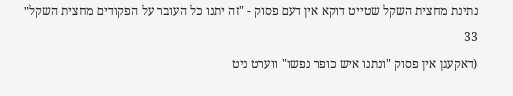נתינת מחצית השקל שטייט דוקא אין דעם פסוק - "זה יתנו כל העובר על הפקודים מחצית השקל״ 33
(דאקעגן אין פסוק "ונתנו איש כופר נפשו" ווערט ניט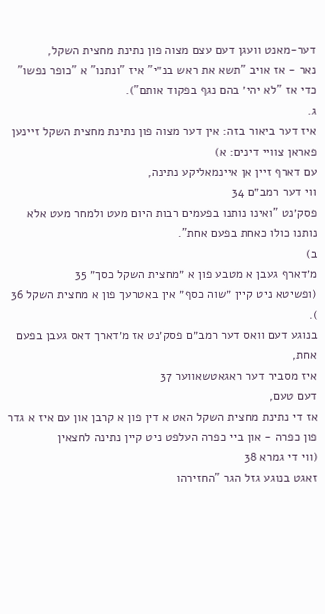דער-מאנט וועגן דעם עצם מצוה פון נתינת מחצית השקל,
נאר - אז אויב "תשא את ראש בנ״י" איז "ונתנו" א "כופר נפשו" כדי אז "לא יהי׳ בהם נגף בפקוד אותם").
ג.
איז דער ביאור בזה: אין דער מצוה פון נתינת מחצית השקל זיינען
פאראן צוויי דינים: א)
עם דארף זיין אן איינמאליקע נתינה,
ווי דער רמב״ם 34
פסק׳נט "ואינו נותנו בפעמים רבות היום מעט ולמחר מעט אלא נותנו כולו כאחת בפעם אחת".
ב)
מ׳דארף געבן א מטבע פון א ״מחצית השקל כסך״ 35
(ופשיטא ניט קיין ״שוה כסף״ אין באטרעך פון א מחצית השקל 36 ).
בנוגע דעם וואס דער רמב״ם פסק׳נט אז מ׳דארך דאס געבן בפעם אחת,
איז מסביר דער ראגאטשאווער 37
דעם טעם,
אז די נתינת מחצית השקל האט א דין פון א קרבן און עם איז א גדר פון כפרה - און ביי כפרה העלפט ניט קיין נתינה לחצאין
(ווי די גמרא 38
זאגט בנוגע גזל הגר "החזירהו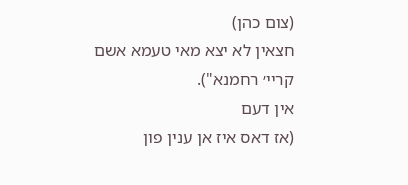(צום כהן)
חצאין לא יצא מאי טעמא אשם קריי׳ רחמנא").
אין דעם
(אז דאס איז אן ענין פון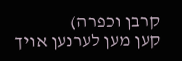קרבן וכפרה)
קען מען לערנען אויך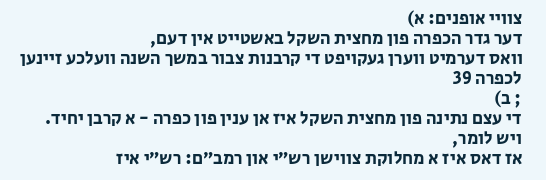צוויי אופנים: א)
דער גדר הכפרה פון מחצית השקל באשטייט אין דעם,
וואס דערמיט ווערן געקויפט די קרבנות צבור במשך השנה וועלכע זיינען לכפרה 39
; ב)
די עצם נתינה פון מחצית השקל איז אן ענין פון כפרה - א קרבן יחיד.
ויש לומר,
אז דאס איז א מחלוקת צווישן רש״י און רמב״ם: רש״י איז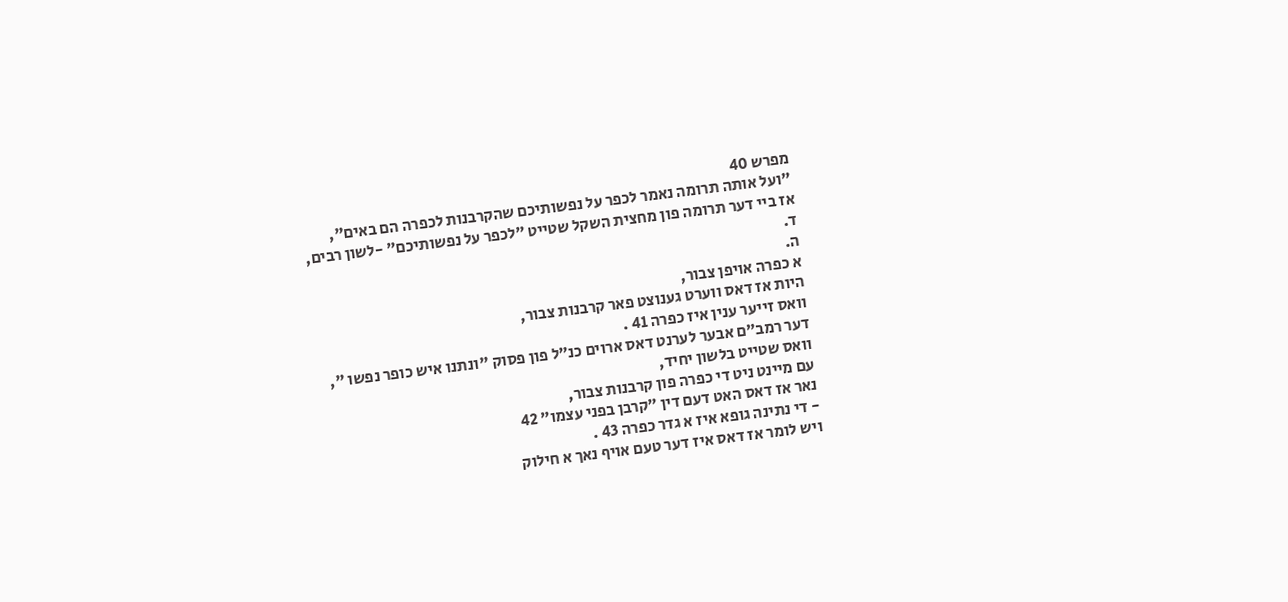מפרש 40
"ועל אותה תרומה נאמר לכפר על נפשותיכם שהקרבנות לכפרה הם באים",
אז ביי דער תרומה פון מחצית השקל שטייט ״לכפר על נפשותיכם״ -לשון רבים,
ד.
ה.
א כפרה אויפן צבור,
היות אז דאס ווערט גענוצט פאר קרבנות צבור,
וואס זייער ענין איז כפרה 41 .
דער רמב״ם אבער לערנט דאס ארוים כנ״ל פון פסוק "ונתנו איש כופר נפשו ",
וואס שטייט בלשון יחיד,
עם מיינט ניט די כפרה פון קרבנות צבור,
נאר אז דאס האט דעם דין ״קרבן בפני עצמו״ 42
- די נתינה גופא איז א גדר כפרה 43 .
ויש לומר אז דאס איז דער טעם אויף נאך א חילוק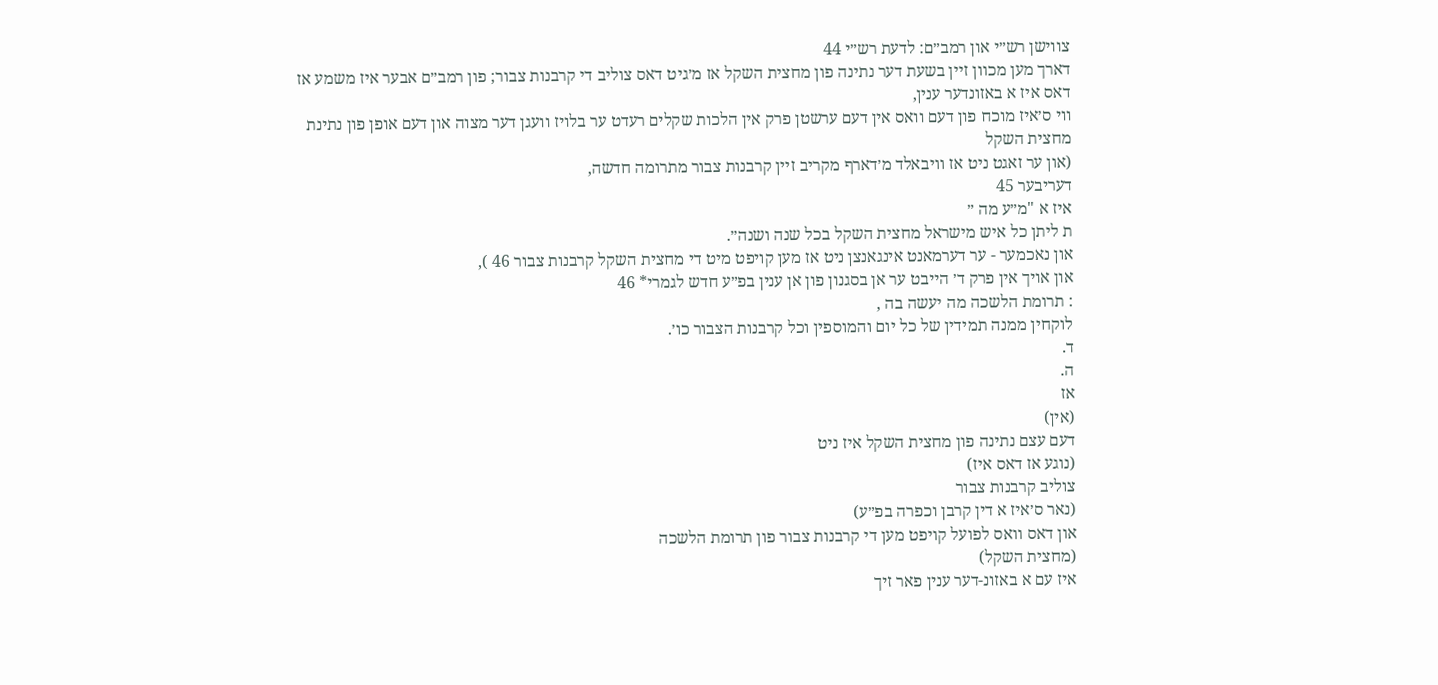צווישן רש״י און רמב״ם: לדעת רש״י 44
דארך מען מכוון זיין בשעת דער נתינה פון מחצית השקל אז מ׳גיט דאס צוליב די קרבנות צבור; פון רמב״ם אבער איז משמע אז דאס איז א באזונדער ענין,
ווי ס׳איז מוכח פון דעם וואס אין דעם ערשטן פרק אין הלכות שקלים רעדט ער בלויז וועגן דער מצוה און דעם אופן פון נתינת מחצית השקל
(און ער זאגט ניט אז וויבאלד מ׳דארף מקריב זיין קרבנות צבור מתרומה חדשה,
דעריבער 45
איז א "מ״ע מה ״
ת ליתן כל איש מישראל מחצית השקל בכל שנה ושנה״.
און נאכמער - ער דערמאנט אינגאנצן ניט אז מען קויפט מיט די מחצית השקל קרבנות צבור 46 ),
און אויך אין פרק ד׳ הייבט ער אן בסגנון פון אן ענין בפ״ע חדש לגמרי* 46
: תרומת הלשכה מה יעשה בה ,
לוקחין ממנה תמידין של כל יום והמוספין וכל קרבנות הצבור כו׳.
ד.
ה.
אז
(אין)
דעם עצם נתינה פון מחצית השקל איז ניט
(נוגע אז דאס איז)
צוליב קרבנות צבור
(נאר ס׳איז א דין קרבן וכפרה בפ״ע)
און דאס וואס לפועל קויפט מען די קרבנות צבור פון תרומת הלשכה
(מחצית השקל)
איז עם א באזונ-דער ענין פאר זיך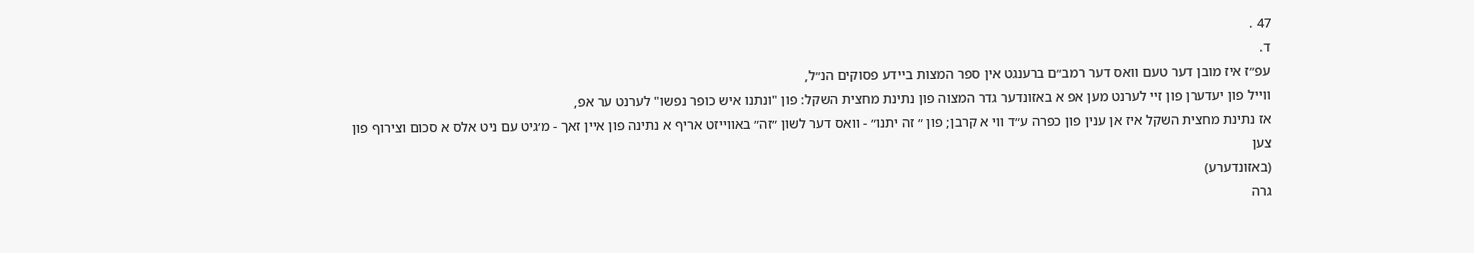47 .
ד.
עפ״ז איז מובן דער טעם וואס דער רמב״ם ברענגט אין ספר המצות ביידע פסוקים הנ״ל,
ווייל פון יעדערן פון זיי לערנט מען אפ א באזונדער גדר המצוה פון נתינת מחצית השקל: פון "ונתנו איש כופר נפשו" לערנט ער אפ,
אז נתינת מחצית השקל איז אן ענין פון כפרה ע״ד ווי א קרבן; פון ״ זה יתנו״ - וואס דער לשון ״זה״ באווייזט אריף א נתינה פון איין זאך - מ׳גיט עם ניט אלס א סכום וצירוף פון צען
(באזונדערע)
גרה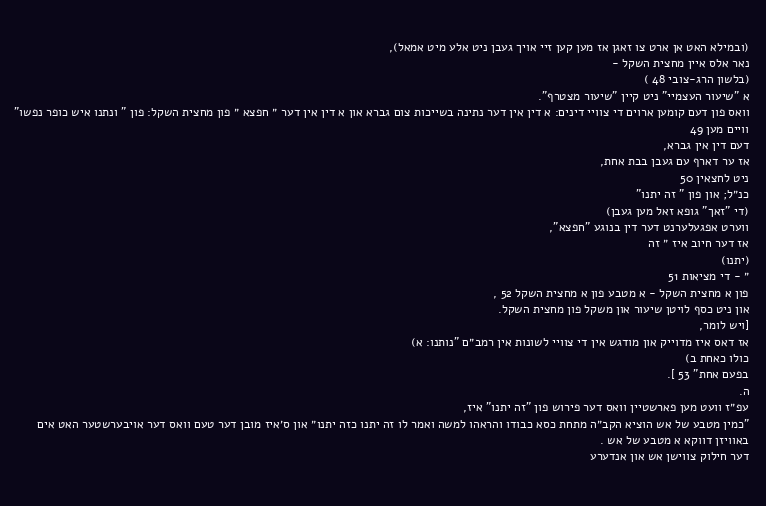(ובמילא האט אן ארט צו זאגן אז מען קען זיי אויך געבן ניט אלע מיט אמאל),
נאר אלס איין מחצית השקל -
(בלשון הרג-צובי 48 )
א "שיעור העצמיי" ניט קיין "שיעור מצטרף".
וואס פון דעם קומען ארוים די צוויי דינים: א דין אין דער נתינה בשייכות צום גברא און א דין אין דער ״ חפצא ״ פון מחצית השקל: פון " ונתנו איש כופר נפשו" וויים מען 49
דעם דין אין גברא,
אז ער דארף עם געבן בבת אחת,
ניט לחצאין 50
כנ״ל; און פון " זה יתנו"
(די "זאך" גופא זאל מען געבן)
ווערט אפגעלערנט דער דין בנוגע "חפצא",
אז דער חיוב איז ״ זה
(יתנו)
״ - די מציאות 51
פון א מחצית השקל - א מטבע פון א מחצית השקל 52 ,
און ניט כסף לויטן שיעור און משקל פון מחצית השקל.
[ויש לומר,
אז דאס איז מדוייק און מודגש אין די צוויי לשונות אין רמב״ם "נותנו: א)
כולו כאחת ב)
בפעם אחת" 53 ].
ה.
עפ״ז וועט מען פארשטיין וואס דער פירוש פון "זה יתנו" איז,
"כמין מטבע של אש הוציא הקב״ה מתחת כסא כבודו והראהו למשה ואמר לו זה יתנו כזה יתנו״ און ס׳איז מובן דער טעם וואס דער אויבערשטער האט אים באוויזן דווקא א מטבע של אש .
דער חילוק צווישן אש און אנדערע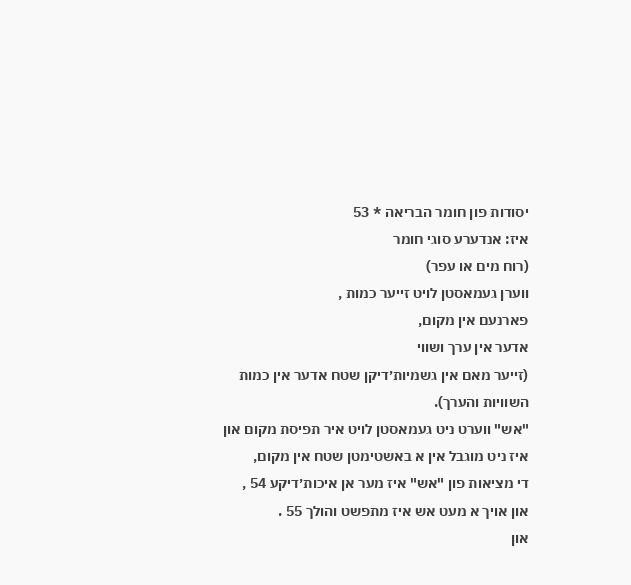יסודות פון חומר הבריאה * 53
איז: אנדערע סוגי חומר
(רוח מים או עפר)
ווערן געמאסטן לויט זייער כמות ,
פארנעם אין מקום,
אדער אין ערך ושווי
(זייער מאם אין גשמיות׳דיקן שטח אדער אין כמות השוויות והערך).
"אש" ווערט ניט געמאסטן לויט איר תפיסת מקום און איז ניט מוגבל אין א באשטימטן שטח אין מקום,
די מציאות פון "אש" איז מער אן איכות׳דיקע 54 ,
און אויך א מעט אש איז מתפשט והולך 55 .
און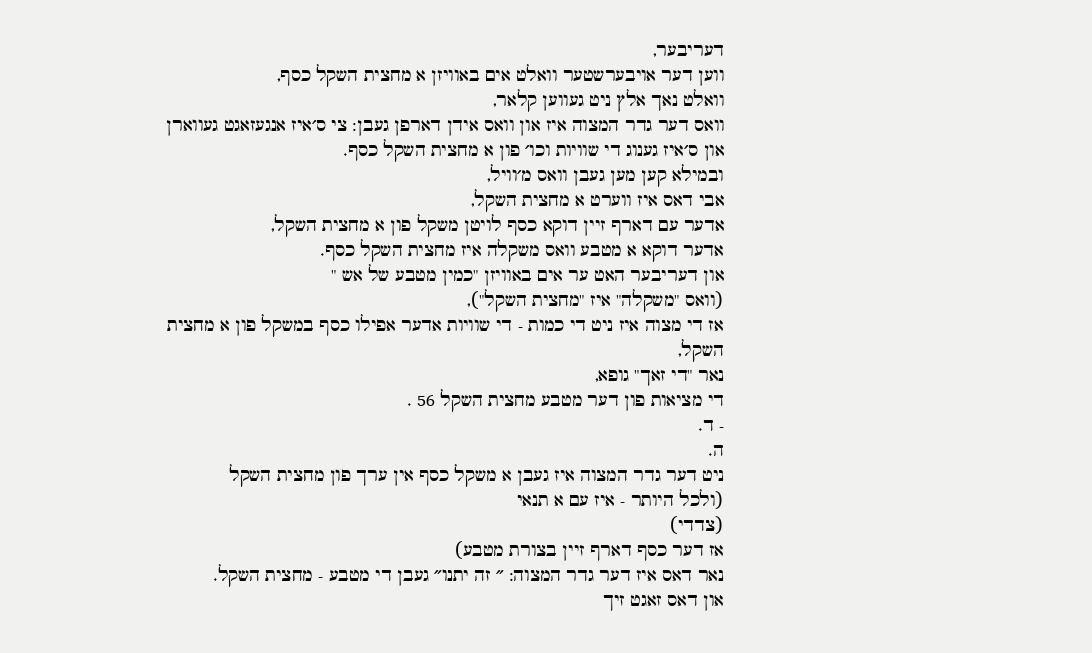דעריבער,
ווען דער אויבערשטער וואלט אים באוויזן א מחצית השקל כסף,
וואלט נאך אלץ ניט געווען קלאר,
וואס דער גדר המצוה איז און וואס אידן דארפן געבן: צי ס׳איז אנגעזאגט געווארן און ס׳איז גענוג די שוויות וכו׳ פון א מחצית השקל כסף.
ובמילא קען מען געבן וואס מ׳וויל,
אבי דאס איז ווערט א מחצית השקל,
אדער עם דארף זיין דוקא כסף לויטן משקל פון א מחצית השקל,
אדער דוקא א מטבע וואס משקלה איז מחצית השקל כסף.
און דעריבער האט ער אים באוויזן "כמין מטבע של אש "
(וואס "משקלה" איז "מחצית השקל"),
אז די מצוה איז ניט די כמות - די שוויות אדער אפילו כסף במשקל פון א מחצית השקל,
נאר "די זאך" גופא,
די מציאות פון דער מטבע מחצית השקל 56 .
- ד.
ה.
ניט דער גדר המצוה איז געבן א משקל כסף אין ערך פון מחצית השקל
(ולכל היותר - איז עם א תנאי
(צדדי)
אז דער כסף דארף זיין בצורת מטבע)
נאר דאס איז דער גדר המצוה: ״ זה יתנו״ געבן די מטבע - מחצית השקל.
און דאס זאגט זיך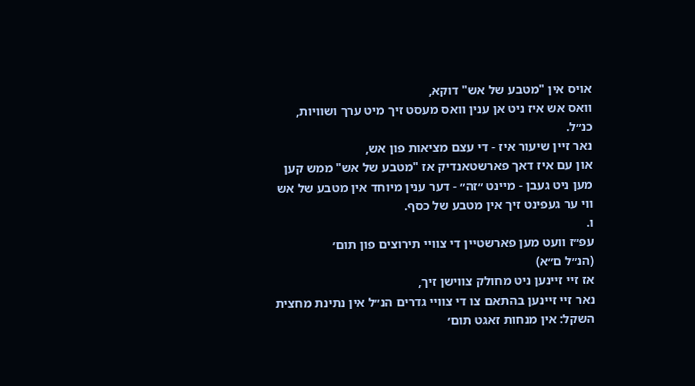אויס אין "מטבע של אש" דוקא,
וואס אש איז ניט אן ענין וואס מעסט זיך מיט ערך ושוויות,
כנ״ל.
נאר זיין שיעור איז - די עצם מציאות פון אש,
און עם איז דאך פארשטאנדיק אז "מטבע של אש" ממש קען מען ניט געבן - מיינט ״זה״ - דער ענין מיוחד אין מטבע של אש ווי ער געפינט זיך אין מטבע של כסף.
ו.
עפ״ז וועט מען פארשטיין די צוויי תירוצים פון תום׳
(הנ״ל ם״א)
אז זיי זיינען ניט מחולק צווישן זיך,
נאר זיי זיינען בהתאם צו די צוויי גדרים הנ״ל אין נתינת מחצית השקל: אין מנחות זאגט תום׳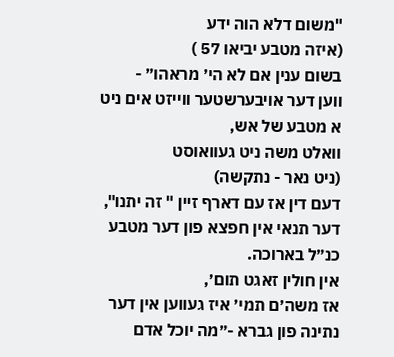"משום דלא הוה ידע
(איזה מטבע יביאו 57 )
בשום ענין אם לא הי׳ מראהו״ -
ווען דער אויבערשטער ווייזט אים ניט א מטבע של אש,
וואלט משה ניט געוואוסט
(ניט נאר - נתקשה)
דעם דין אז עם דארף זיין " זה יתנו",
דער תנאי אין חפצא פון דער מטבע כנ״ל בארוכה.
אין חולין זאגט תום׳,
אז משה׳ם תמי׳ איז געווען אין דער נתינה פון גברא -״מה יוכל אדם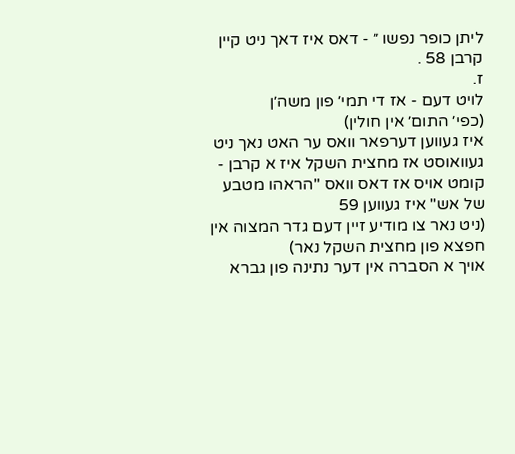ליתן כופר נפשו ״ - דאס איז דאך ניט קיין קרבן 58 .
ז.
לויט דעם - אז די תמי׳ פון משה׳ן
(כפי׳ התום׳ אין חולין)
איז געווען דערפאר וואס ער האט נאך ניט געוואוסט אז מחצית השקל איז א קרבן - קומט אויס אז דאס וואס "הראהו מטבע של אש" איז געווען 59
(ניט נאר צו מודיע זיין דעם גדר המצוה אין חפצא פון מחצית השקל נאר)
אויך א הסברה אין דער נתינה פון גברא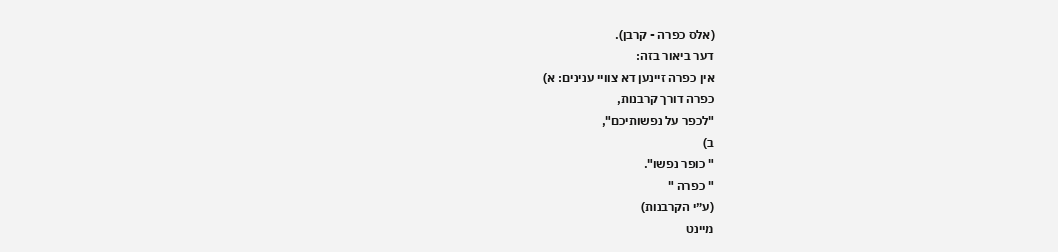(אלס כפרה - קרבן).
דער ביאור בזה:
אין כפרה זיינען דא צוויי ענינים: א)
כפרה דורך קרבנות,
"לכפר על נפשותיכם",
ב)
" כופר נפשו".
" כפרה "
(ע״י הקרבנות)
מיינט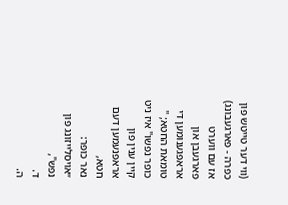(ווי דער טייטש פון כפרה - פארגעבונג)
אז עם ווערט פארגעבן און אראפגענומען די טומאת החטא; " כופר נפשו" איז ניט קיין ענין פון אראפנעמען דעם חטא,
נאר כופר: ״אויסלייזונג פון נפש",
ד.
ה.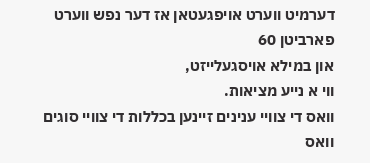דערמיט ווערט אויפגעטאן אז דער נפש ווערט פארביטן 60
און במילא אויסגעלייזט,
ווי א נייע מציאות.
וואס די צוויי ענינים זיינען בכללות די צוויי סוגים וואס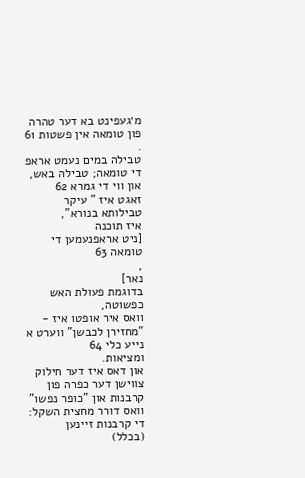מ׳געפינט בא דער טהרה פון טומאה אין פשטות 61 .
טבילה במים נעמט אראפ די טומאה; טבילה באש,
און ווי די גמרא 62
זאגט איז " עיקר טבילותא בנורא",
איז תוכנה
[ניט אראפנעמען די טומאה 63
,
נאר]
בדוגמת פעולת האש כפשוטה,
וואס איר אופטו איז - "מחזירן לכבשן" ווערט א נייע כלי 64
ומציאות.
און דאס איז דער חילוק צווישן דער כפרה פון קרבנות און "כופר נפשו" וואס דורר מחצית השקל: די קרבנות זיינען
(בכלל)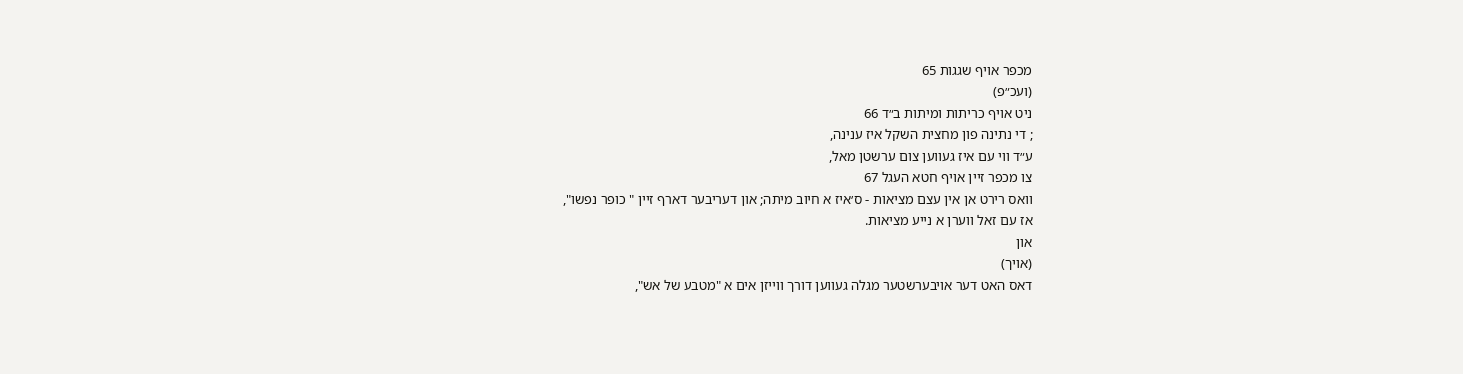מכפר אויף שגגות 65
(ועכ״פ)
ניט אויף כריתות ומיתות ב״ד 66
; די נתינה פון מחצית השקל איז ענינה,
ע״ד ווי עם איז געווען צום ערשטן מאל,
צו מכפר זיין אויף חטא העגל 67
וואס רירט אן אין עצם מציאות - ס׳איז א חיוב מיתה; און דעריבער דארף זיין " כופר נפשו",
אז עם זאל ווערן א נייע מציאות.
און
(אויך)
דאס האט דער אויבערשטער מגלה געווען דורך ווייזן אים א "מטבע של אש",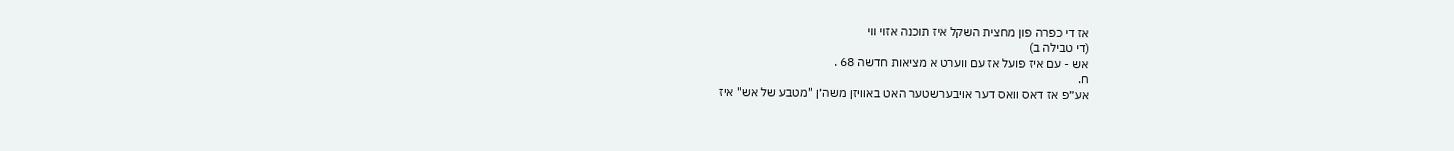אז די כפרה פון מחצית השקל איז תוכנה אזוי ווי
(די טבילה ב)
אש - עם איז פועל אז עם ווערט א מציאות חדשה 68 .
ח.
אע״פ אז דאס וואס דער אויבערשטער האט באוויזן משה׳ן "מטבע של אש" איז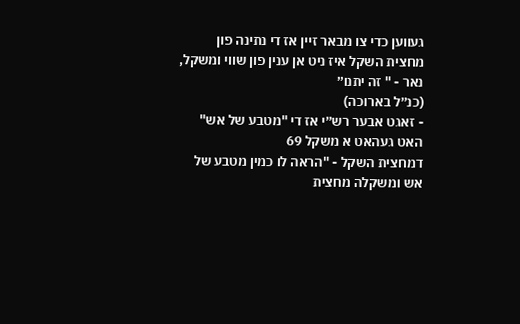געווען כדי צו מבאר זיין אז די נתינה פון מחצית השקל איז ניט אן ענין פון שווי ומשקל,
נאר - " זה יתנו״
(כנ״ל בארוכה)
- זאגט אבער רש״י אז די "מטבע של אש" האט געהאט א משקל 69
דמחצית השקל - "הראה לו כמין מטבע של אש ומשקלה מחצית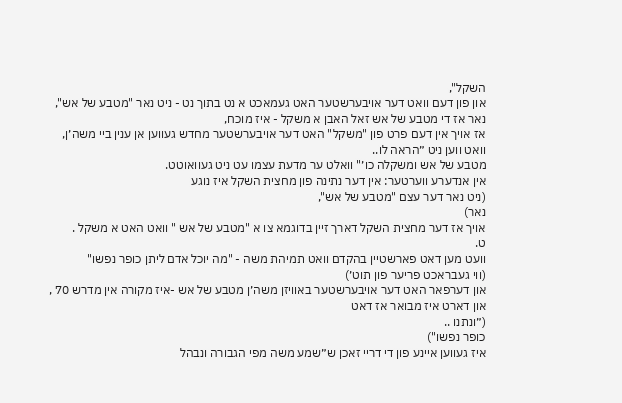השקל",
און פון דעם וואט דער אויבערשטער האט געמאכט א נט בתוך נט - ניט נאר "מטבע של אש",
נאר אז די מטבע של אש זאל האבן א משקל - איז מוכח,
אז אויך אין דעם פרט פון "משקל" האט דער אויבערשטער מחדש געווען אן ענין ביי משה׳ן,
וואט ווען ניט ״הראה לו..
מטבע של אש ומשקלה כו׳" וואלט ער מדעת עצמו עט ניט געוואוטט.
אין אנדערע ווערטער: אין דער נתינה פון מחצית השקל איז נוגע
(ניט נאר דער עצם "מטבע של אש",
נאר)
אויך אז דער מחצית השקל דארך זיין בדוגמא צו א "מטבע של אש " וואט האט א משקל .
ט.
וועט מען דאט פארשטיין בהקדם וואט תמיהת משה - "מה יוכל אדם ליתן כופר נפשו"
(ווי געבראכט פריער פון תוט׳)
און דערפאר האט דער אויבערשטער באוויזן משה׳ן מטבע של אש -איז מקורה אין מדרש 70 ,
און דארט איז מבואר אז דאט
(״ונתנו ..
כופר נפשו")
איז געווען איינע פון די דריי זאכן ש״שמע משה מפי הגבורה ונבהל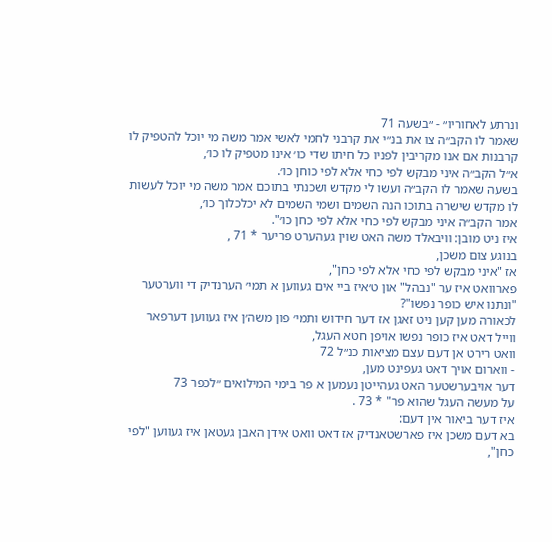ונרתע לאחוריו״ - ״בשעה 71
שאמר לו הקב״ה צו את בנ״י את קרבני לחמי לאשי אמר משה מי יוכל להטפיק לו קרבנות אם אנו מקריבין לפניו כל חיתו שדי כו׳ אינו מטפיק לו כו׳,
א״ל הקב״ה איני מבקש לפי כחי אלא לפי כוחן כו׳.
בשעה שאמר לו הקב״ה ועשו לי מקדש ושכנתי בתוכם אמר משה מי יוכל לעשות לו מקדש שישרה בתוכו הנה השמים ושמי השמים לא יכלכלוך כו׳,
אמר הקב״ה איני מבקש לפי כחי אלא לפי כחן כו׳".
איז ניט מובן: וויבאלד משה האט שוין געהערט פריער * 71 ,
בנוגע צום משכן,
אז "איני מבקש לפי כחי אלא לפי כחן",
פארוואט איז ער "נבהל" און ט׳איז ביי אים געווען א תמי׳ הערנדיק די ווערטער "ונתנו איש כופר נפשו"?
לכאורה מען קען ניט זאגן אז דער חידוש ותמי׳ פון משה׳ן איז געווען דערפאר ווייל דאט איז כופר נפשו אויפן חטא העגל,
וואט רירט אן דעם עצם מציאות כנ״ל 72
- ווארום אויך דאט געפינט מען,
דער אויבערשטער האט געהייטן נעמען א פר בימי המילואים ״לכפר 73
על מעשה העגל שהוא פר" * 73 .
איז דער ביאור אין דעם:
בא דעם משכן איז פארשטאנדיק אז דאט וואט אידן האבן געטאן איז געווען "לפי כחן",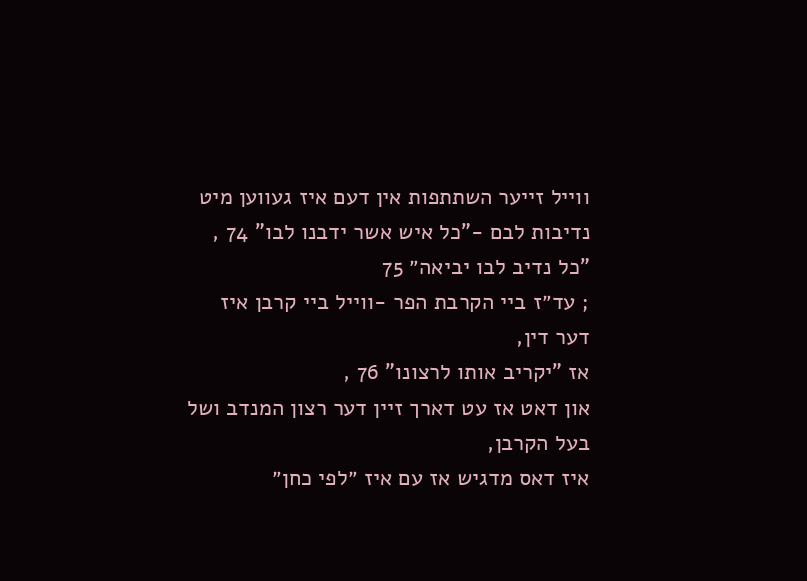ווייל זייער השתתפות אין דעם איז געווען מיט נדיבות לבם -"כל איש אשר ידבנו לבו" 74 ,
"כל נדיב לבו יביאה״ 75
; עד״ז ביי הקרבת הפר -ווייל ביי קרבן איז דער דין,
אז "יקריב אותו לרצונו" 76 ,
און דאט אז עט דארך זיין דער רצון המנדב ושל בעל הקרבן,
איז דאס מדגיש אז עם איז ״לפי כחן״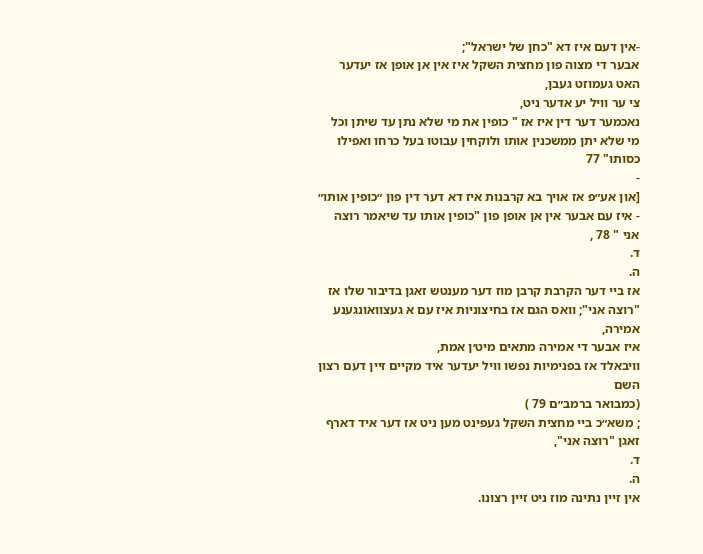-אין דעם איז דא "כחן של ישראל";
אבער די מצוה פון מחצית השקל איז אין אן אופן אז יעדער האט געמוזט געבן,
צי ער וויל יע אדער ניט,
נאכמער דער דין איז אז " כופין את מי שלא נתן עד שיתן וכל מי שלא יתן ממשכנין אותו ולוקחין עבוטו בעל כרחו ואפילו כסותו" 77
-
[און אע״פ אז אויך בא קרבנות איז דא דער דין פון ״כופין אותו״ - איז עם אבער אין אן אופן פון "כופין אותו עד שיאמר רוצה אני " 78 ,
ד.
ה.
אז ביי דער הקרבת קרבן מוז דער מענטש זאגן בדיבור שלו אז "רוצה אני"; וואס הגם אז בחיצוניות איז עם א געצוואונגענע אמירה,
איז אבער די אמירה מתאים מיט׳ן אמת,
וויבאלד אז בפנימיות נפשו וויל יעדער איד מקיים זיין דעם רצון השם
(כמבואר ברמב״ם 79 )
; משא״כ ביי מחצית השקל געפינט מען ניט אז דער איד דארף זאגן "רוצה אני",
ד.
ה.
אין זיין נתינה מוז ניט זיין רצונו.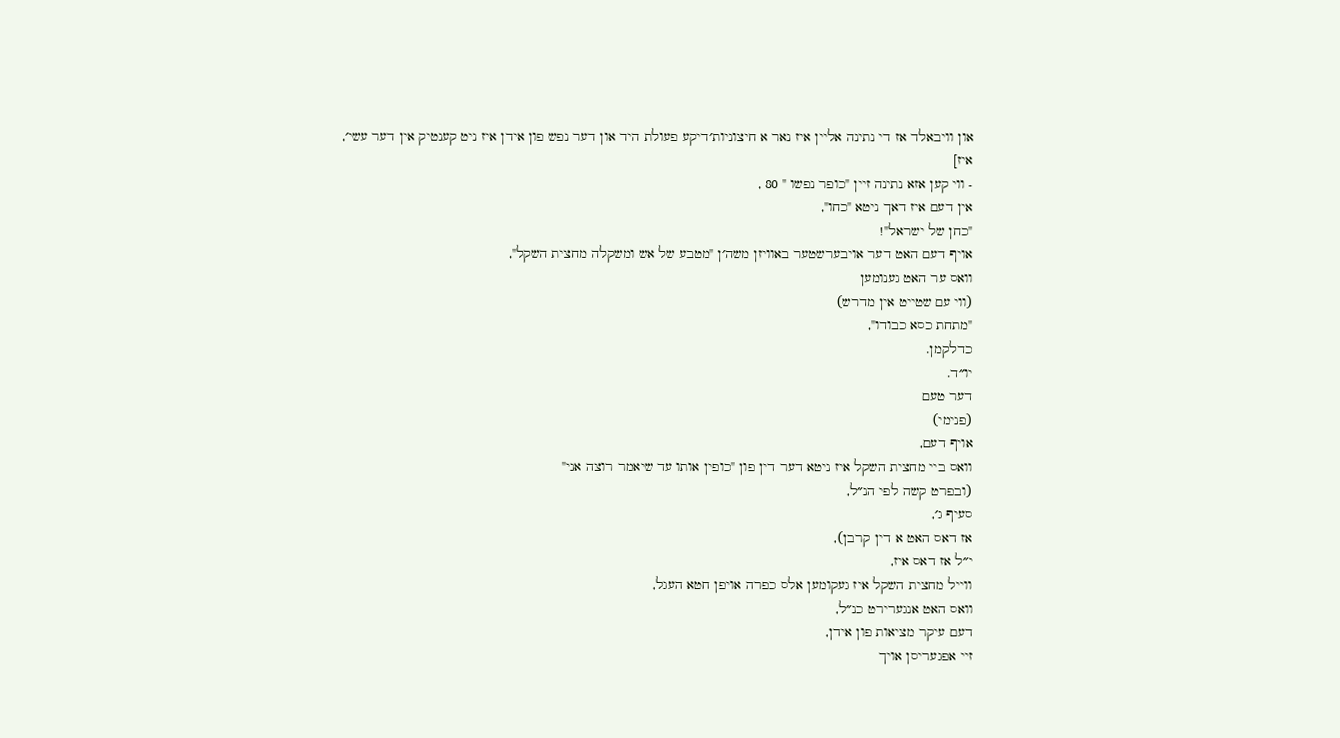און וויבאלד אז די נתינה אליין איז נאר א חיצוניות׳דיקע פעולת היד און דער נפש פון אידן איז ניט קענטיק אין דער עשי׳,
איז]
- ווי קען אזא נתינה זיין "כופר נפשו " 80 ,
אין דעם איז דאך ניטא "כחו",
"כחן של ישראל"!
אויף דעם האט דער אויבערשטער באוויזן משה׳ן "מטבע של אש ומשקלה מחצית השקל",
וואס ער האט גענומען
(ווי עם שטייט אין מדרש)
"מתחת כסא כבודו",
כדלקמן.
יו״ד.
דער טעם
(פנימי)
אויף דעם,
וואס ביי מחצית השקל איז ניטא דער דין פון "כופין אותו עד שיאמר רוצה אני"
(ובפרט קשה לפי הנ״ל,
סעיף ג׳,
אז דאס האט א דין קרבן),
י״ל אז דאס איז,
ווייל מחצית השקל איז געקומען אלס כפרה אויפן חטא העגל,
וואס האט אנגערירט כנ״ל,
דעם עיקר מציאות פון אידן,
זיי אפגעריסן אויך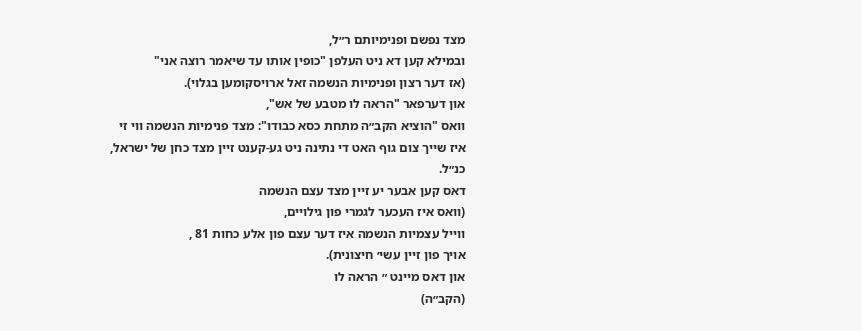מצד נפשם ופנימיותם ר״ל,
ובמילא קען דא ניט העלפן "כופין אותו עד שיאמר רוצה אני"
(אז דער רצון ופנימיות הנשמה זאל ארויסקומען בגלוי).
און דערפאר "הראה לו מטבע של אש",
וואס "הוציא הקב״ה מתחת כסא כבודו": מצד פנימיות הנשמה ווי זי איז שייך צום גוף האט די נתינה ניט גע-קענט זיין מצד כחן של ישראל,
כנ״ל.
דאס קען אבער יע זיין מצד עצם הנשמה
(וואס איז העכער לגמרי פון גילויים,
ווייל עצמיות הנשמה איז דער עצם פון אלע כחות 81 ,
אויך פון זיין עשי׳ חיצונית).
און דאס מיינט ״ הראה לו
(הקב״ה)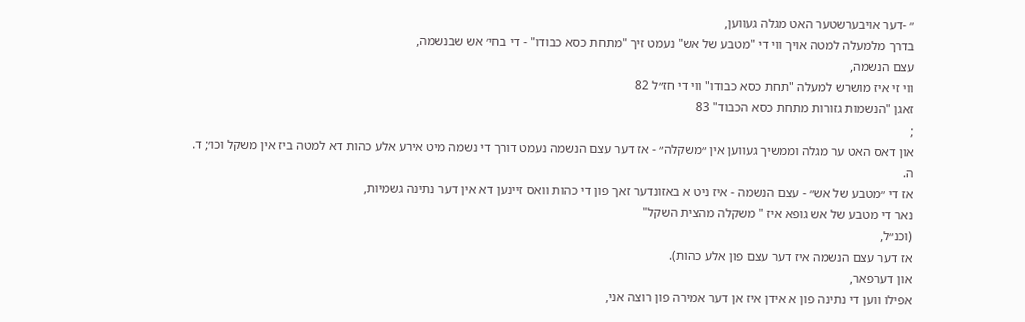״ -דער אויבערשטער האט מגלה געווען,
בדרך מלמעלה למטה אויך ווי די "מטבע של אש" נעמט זיך "מתחת כסא כבודו" - די בחי׳ אש שבנשמה,
עצם הנשמה,
ווי זי איז מושרש למעלה "תחת כסא כבודו" ווי די חז״ל 82
זאגן "הנשמות גזורות מתחת כסא הכבוד" 83
;
און דאס האט ער מגלה וממשיך געווען אין ״משקלה״ - אז דער עצם הנשמה נעמט דורך די נשמה מיט אירע אלע כהות דא למטה ביז אין משקל וכו׳; ד.
ה.
אז די ״מטבע של אש״ - עצם הנשמה - איז ניט א באזונדער זאך פון די כהות וואס זיינען דא אין דער נתינה גשמיות,
נאר די מטבע של אש גופא איז " משקלה מהצית השקל"
(וכנ״ל,
אז דער עצם הנשמה איז דער עצם פון אלע כהות).
און דערפאר,
אפילו ווען די נתינה פון א אידן איז אן דער אמירה פון רוצה אני,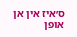ס׳איז אין אן אופן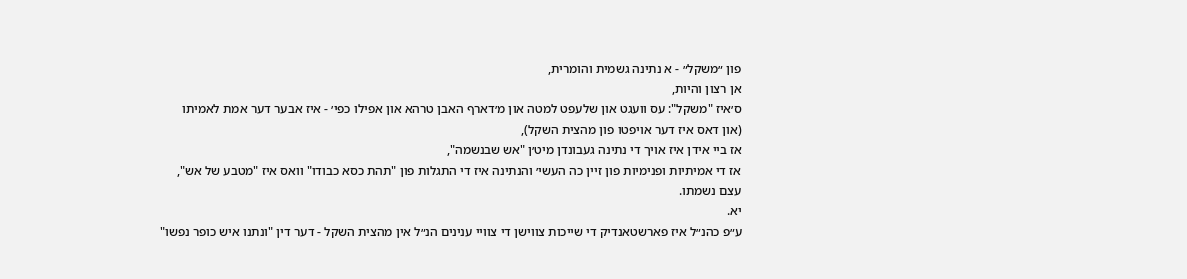פון ״משקל״ - א נתינה גשמית והומרית,
אן רצון והיות,
ס׳איז "משקל": עס וועגט און שלעפט למטה און מ׳דארף האבן טרהא און אפילו כפי׳ - איז אבער דער אמת לאמיתו
(און דאס איז דער אויפטו פון מהצית השקל),
אז ביי אידן איז אויך די נתינה געבונדן מיט׳ן "אש שבנשמה",
אז די אמיתיות ופנימיות פון זיין כה העשי׳ והנתינה איז די התגלות פון "תהת כסא כבודו" וואס איז "מטבע של אש",
עצם נשמתו.
יא.
ע״פ כהנ״ל איז פארשטאנדיק די שייכות צווישן די צוויי ענינים הנ״ל אין מהצית השקל - דער דין "ונתנו איש כופר נפשו"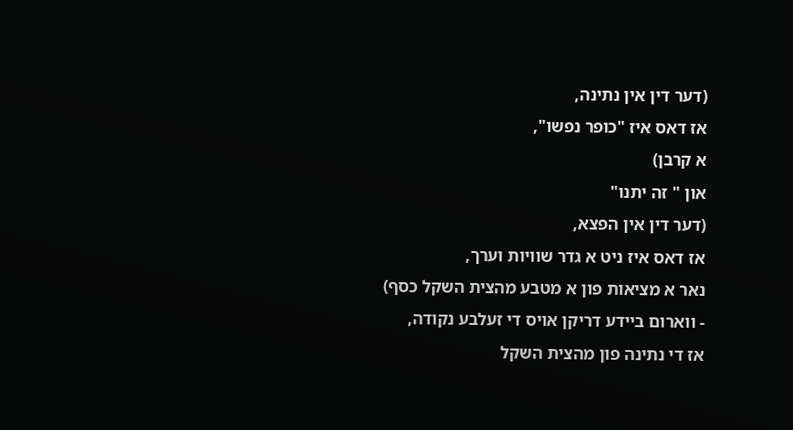(דער דין אין נתינה,
אז דאס איז "כופר נפשו",
א קרבן)
און " זה יתנו"
(דער דין אין הפצא,
אז דאס איז ניט א גדר שוויות וערך,
נאר א מציאות פון א מטבע מהצית השקל כסף)
- ווארום ביידע דריקן אויס די זעלבע נקודה,
אז די נתינה פון מהצית השקל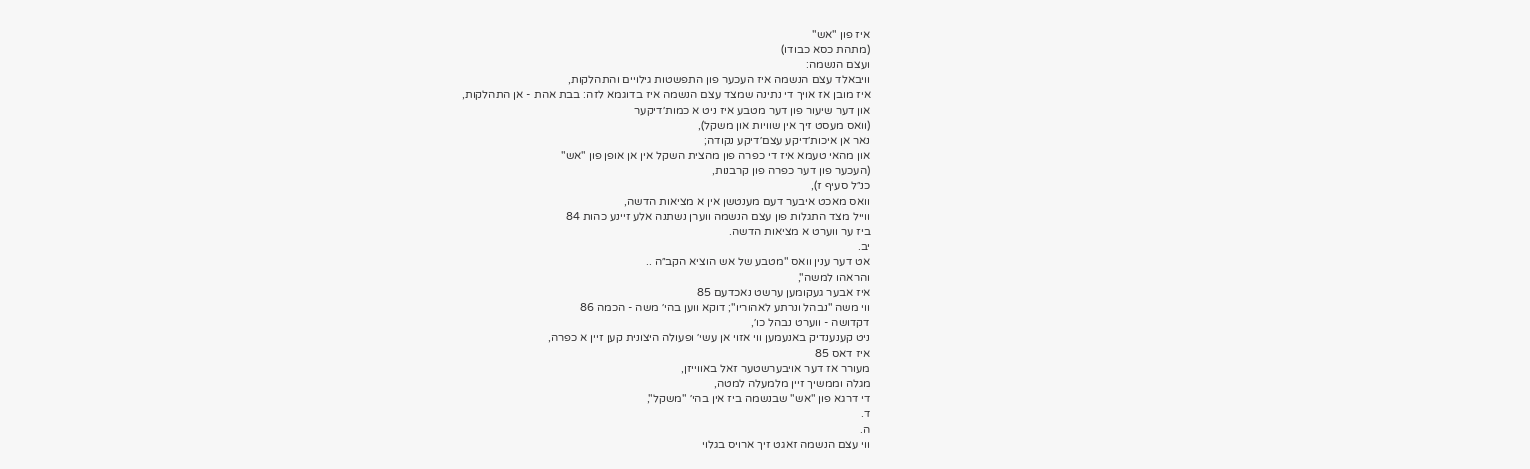איז פון "אש"
(מתהת כסא כבודו)
ועצם הנשמה:
וויבאלד עצם הנשמה איז העכער פון התפשטות גילויים והתהלקות,
איז מובן אז אויך די נתינה שמצד עצם הנשמה איז בדוגמא לזה: בבת אהת - אן התהלקות,
און דער שיעור פון דער מטבע איז ניט א כמות׳דיקער
(וואס מעסט זיך אין שוויות און משקל),
נאר אן איכות׳דיקע עצם׳דיקע נקודה;
און מהאי טעמא איז די כפרה פון מהצית השקל אין אן אופן פון "אש"
(העכער פון דער כפרה פון קרבנות,
כנ״ל סעיף ז),
וואס מאכט איבער דעם מענטשן אין א מציאות הדשה,
ווייל מצד התגלות פון עצם הנשמה ווערן נשתנה אלע זיינע כהות 84
ביז ער ווערט א מציאות הדשה.
יב.
אט דער ענין וואס "מטבע של אש הוציא הקב״ה ..
והראהו למשה",
איז אבער געקומען ערשט נאכדעם 85
ווי משה "נבהל ונרתע לאהוריו"; דוקא ווען בהי׳ משה - הכמה 86
דקדושה - ווערט נבהל כו׳,
ניט קענענדיק באנעמען ווי אזוי אן עשי׳ ופעולה היצונית קען זיין א כפרה,
איז דאס 85
מעורר אז דער אויבערשטער זאל באווייזן,
מגלה וממשיך זיין מלמעלה למטה,
די דרגא פון "אש" שבנשמה ביז אין בהי׳ "משקל",
ד.
ה.
ווי עצם הנשמה זאגט זיך ארויס בגלוי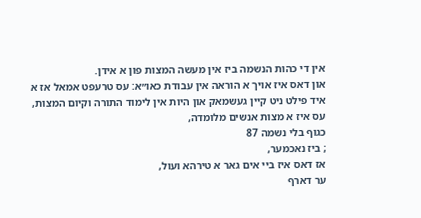אין די כהות הנשמה ביז אין מעשה המצות פון א אידן.
און דאס איז אויך א הוראה אין עבודת כאו״א: עס טרעפט אמאל אז א איד פילט ניט קיין געשמאק און היות אין לימוד התורה וקיום המצות,
עס איז א מצות אנשים מלומדה,
כגוף בלי נשמה 87
; ביז נאכמער,
אז דאס איז ביי אים גאר א טירהא ועול,
ער דארף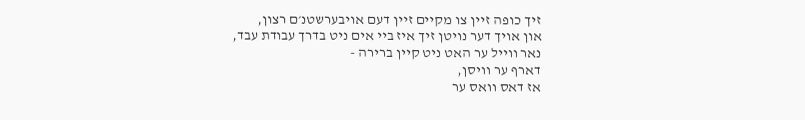זיך כופה זיין צו מקיים זיין דעם אויבערשטנ׳ם רצון,
און אויך דער נויטן זיך איז ביי אים ניט בדרך עבודת עבד,
נאר ווייל ער האט ניט קיין ברירה -
דארף ער וויסן,
אז דאס וואס ער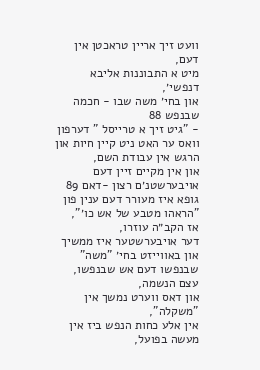וועט זיך אריין טראכטן אין דעם,
מיט א התבוננות אליבא דנפשי׳,
און בחי׳ משה שבו - חכמה שבנפש 88
- "גיט זיך א טרייסל " דערפון וואס ער האט ניט קיין חיות און הרגש אין עבודת השם,
און אין מקיים זיין דעם אויבערשטנ׳ם רצון -דאם 89
גופא איז מעורר דעם ענין פון "הראהו מטבע של אש כו׳",
אז הקב״ה עוזרו,
דער אויבערשטער איז ממשיך און באווייזט בחי׳ "משה" שבנפשו דעם אש שבנפשו,
עצם הנשמה,
און דאס ווערט נמשך אין "משקלה",
אין אלע כחות הנפש ביז אין מעשה בפועל,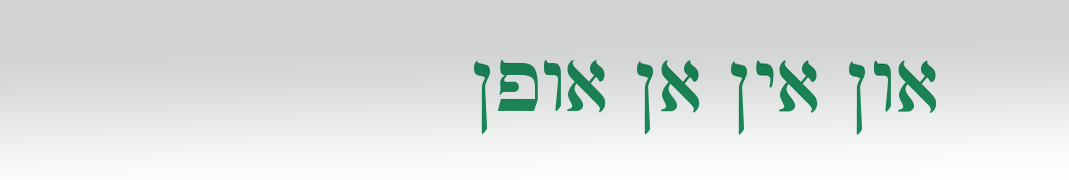און אין אן אופן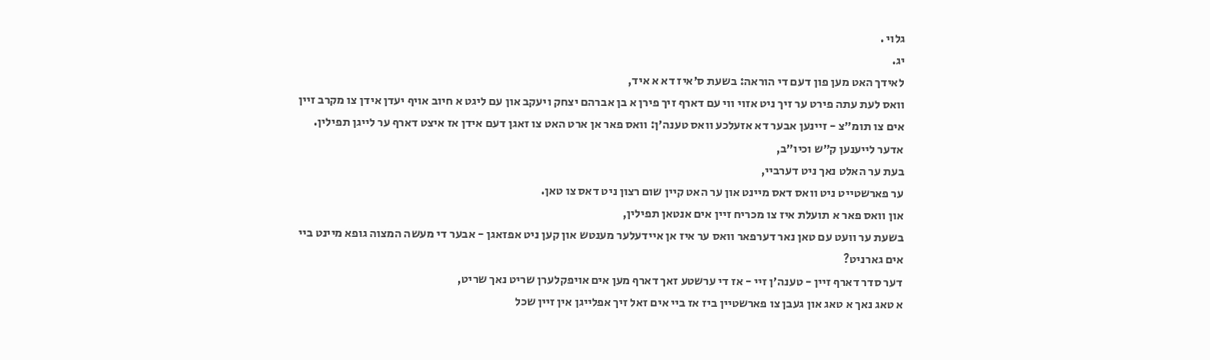גלוי .
יג.
לאידך האט מען פון דעם די הוראה: בשעת ס׳איז דא א איד,
וואס לעת עתה פירט ער זיך ניט אזוי ווי עם דארף זיך פירן א בן אברהם יצחק ויעקב און עם ליגט א חיוב אויף יעדן אידן צו מקרב זיין אים צו תומ״צ - זיינען אבער דא אזעלכע וואס טענה׳ן: וואס פאר אן ארט האט צו זאגן דעם אידן אז איצט דארף ער לייגן תפילין.
אדער לייענען ק״ש וכיו״ב,
בעת ער האלט נאך ניט דערביי,
ער פארשטייט ניט וואס דאס מיינט און ער האט קיין שום רצון ניט דאס צו טאן.
און וואס פאר א תועלת איז צו מכריח זיין אים אנטאן תפילין,
בשעת ער וועט עם טאן נאר דערפאר וואס ער איז אן איידעלער מענטש און קען ניט אפזאגן - אבער די מעשה המצוה גופא מיינט ביי אים גארניט?
דער סדר דארף זיין - טענה׳ן זיי - אז די ערשטע זאך דארף מען אים אויפקלערן שריט נאך שריט,
א טאג נאך א טאג און געבן צו פארשטיין ביז אז ביי אים זאל זיך אפלייגן אין זיין שכל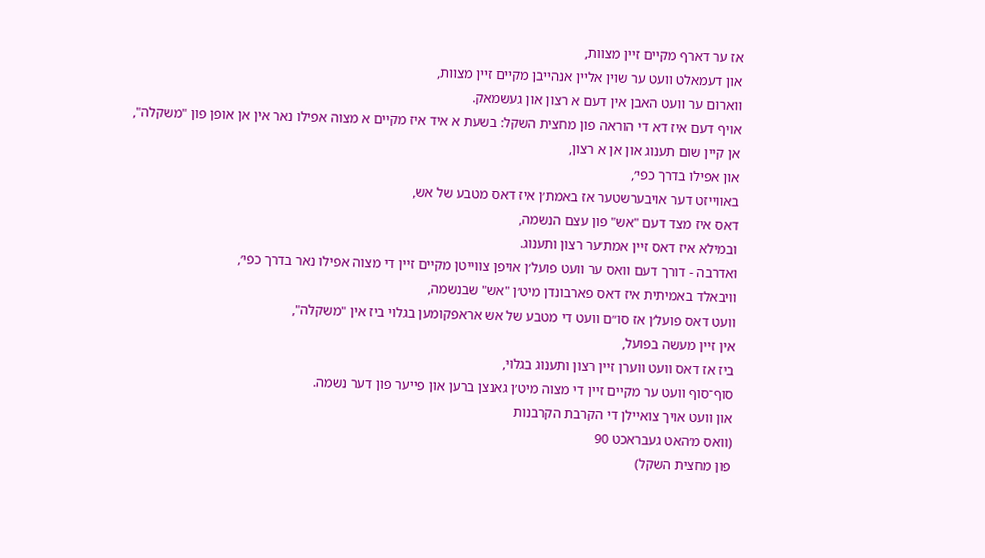אז ער דארף מקיים זיין מצוות,
און דעמאלט וועט ער שוין אליין אנהייבן מקיים זיין מצוות,
ווארום ער וועט האבן אין דעם א רצון און געשמאק.
אויף דעם איז דא די הוראה פון מחצית השקל: בשעת א איד איז מקיים א מצוה אפילו נאר אין אן אופן פון "משקלה",
אן קיין שום תענוג און אן א רצון,
און אפילו בדרך כפי׳,
באווייזט דער אויבערשטער אז באמת׳ן איז דאס מטבע של אש,
דאס איז מצד דעם "אש" פון עצם הנשמה,
ובמילא איז דאס זיין אמת׳ער רצון ותענוג.
ואדרבה - דורך דעם וואס ער וועט פועל׳ן אויפן צווייטן מקיים זיין די מצוה אפילו נאר בדרך כפי׳,
וויבאלד באמיתית איז דאס פארבונדן מיט׳ן "אש" שבנשמה,
וועט דאס פועל׳ן אז סו״ם וועט די מטבע של אש אראפקומען בגלוי ביז אין "משקלה",
אין זיין מעשה בפועל,
ביז אז דאס וועט ווערן זיין רצון ותענוג בגלוי,
סוף־סוף וועט ער מקיים זיין די מצוה מיט׳ן גאנצן ברען און פייער פון דער נשמה.
און וועט אויך צואיילן די הקרבת הקרבנות
(וואס מ׳האט געבראכט 90
פון מחצית השקל)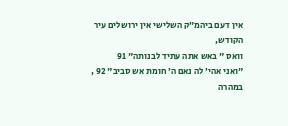אין דעם ביהמ״ק השלישי אין ירושלים עיר הקודש,
וואס " באש אתה עתיד לבנותה" 91
"ואני אהי׳ לה נאם ה׳ חומת אש סביב" 92 ,
במהרה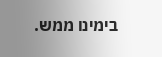בימינו ממש.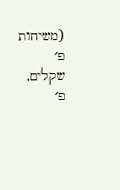(משיחות פ׳ שקלים,
פ׳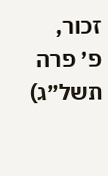זכור,
פ׳ פרה תשל״ג)